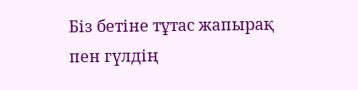Біз бетіне тұтас жапырақ пен гүлдің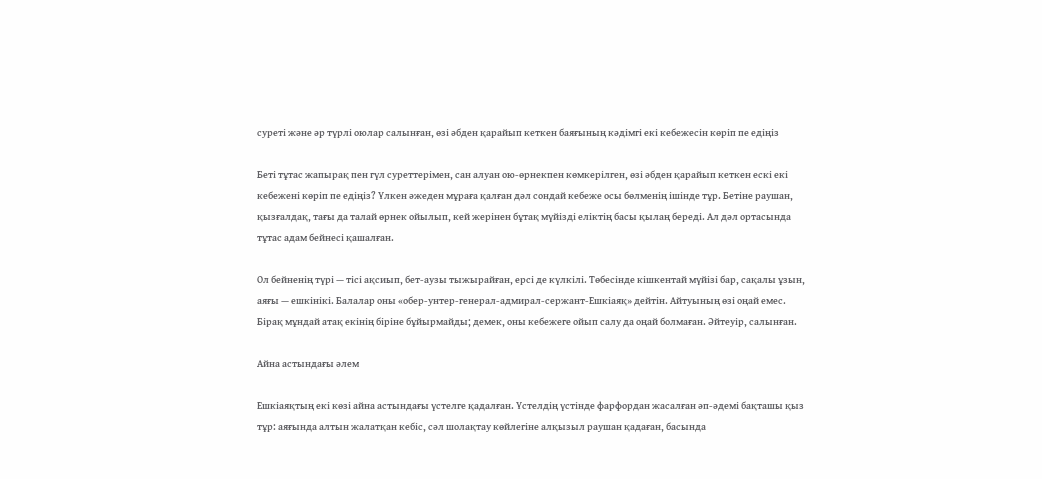суреті және әр түрлі оюлар салынған, өзі әбден қарайып кеткен баяғының кәдімгі екі кебежесін көріп пе едіңіз

Беті тұтас жапырақ пен гүл суреттерімен, сан алуан ою-өрнекпен көмкерілген, өзі әбден қарайып кеткен ескі екі кебежені көріп пе едіңіз? Үлкен әжеден мұраға қалған дәл сондай кебеже осы бөлменің ішінде тұр. Бетіне раушан, қызғалдақ, тағы да талай өрнек ойылып, кей жерінен бұтақ мүйізді еліктің басы қылаң береді. Ал дәл ортасында тұтас адам бейнесі қашалған.

Ол бейненің түрі — тісі ақсиып, бет-аузы тыжырайған, ерсі де күлкілі. Төбесінде кішкентай мүйізі бар, сақалы ұзын, аяғы — ешкінікі. Балалар оны «обер-унтер-генерал-адмирал-сержант-Ешкіаяқ» дейтін. Айтуының өзі оңай емес. Бірақ мұндай атақ екінің біріне бұйырмайды; демек, оны кебежеге ойып салу да оңай болмаған. Әйтеуір, салынған.

Айна астындағы әлем

Ешкіаяқтың екі көзі айна астындағы үстелге қадалған. Үстелдің үстінде фарфордан жасалған әп-әдемі бақташы қыз тұр: аяғында алтын жалатқан кебіс, сәл шолақтау көйлегіне алқызыл раушан қадаған, басында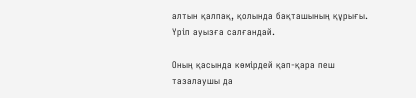алтын қалпақ, қолында бақташының құрығы. Үріп ауызға салғандай.

Оның қасында көмірдей қап-қара пеш тазалаушы да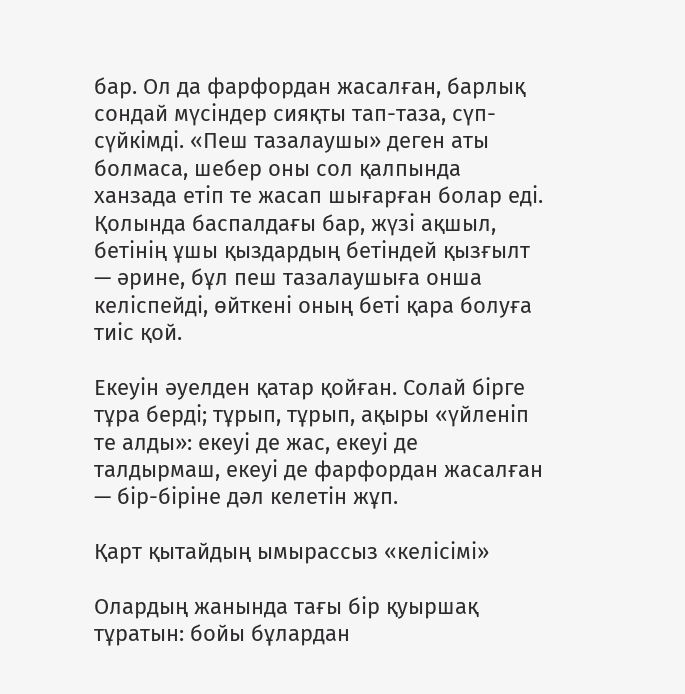бар. Ол да фарфордан жасалған, барлық сондай мүсіндер сияқты тап-таза, сүп-сүйкімді. «Пеш тазалаушы» деген аты болмаса, шебер оны сол қалпында ханзада етіп те жасап шығарған болар еді. Қолында баспалдағы бар, жүзі ақшыл, бетінің ұшы қыздардың бетіндей қызғылт — әрине, бұл пеш тазалаушыға онша келіспейді, өйткені оның беті қара болуға тиіс қой.

Екеуін әуелден қатар қойған. Солай бірге тұра берді; тұрып, тұрып, ақыры «үйленіп те алды»: екеуі де жас, екеуі де талдырмаш, екеуі де фарфордан жасалған — бір-біріне дәл келетін жұп.

Қарт қытайдың ымырассыз «келісімі»

Олардың жанында тағы бір қуыршақ тұратын: бойы бұлардан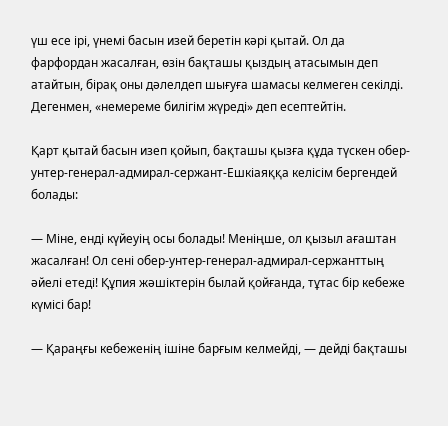үш есе ірі, үнемі басын изей беретін кәрі қытай. Ол да фарфордан жасалған, өзін бақташы қыздың атасымын деп атайтын, бірақ оны дәлелдеп шығуға шамасы келмеген секілді. Дегенмен, «немереме билігім жүреді» деп есептейтін.

Қарт қытай басын изеп қойып, бақташы қызға құда түскен обер-унтер-генерал-адмирал-сержант-Ешкіаяққа келісім бергендей болады:

— Міне, енді күйеуің осы болады! Меніңше, ол қызыл ағаштан жасалған! Ол сені обер-унтер-генерал-адмирал-сержанттың әйелі етеді! Құпия жәшіктерін былай қойғанда, тұтас бір кебеже күмісі бар!

— Қараңғы кебеженің ішіне барғым келмейді, — дейді бақташы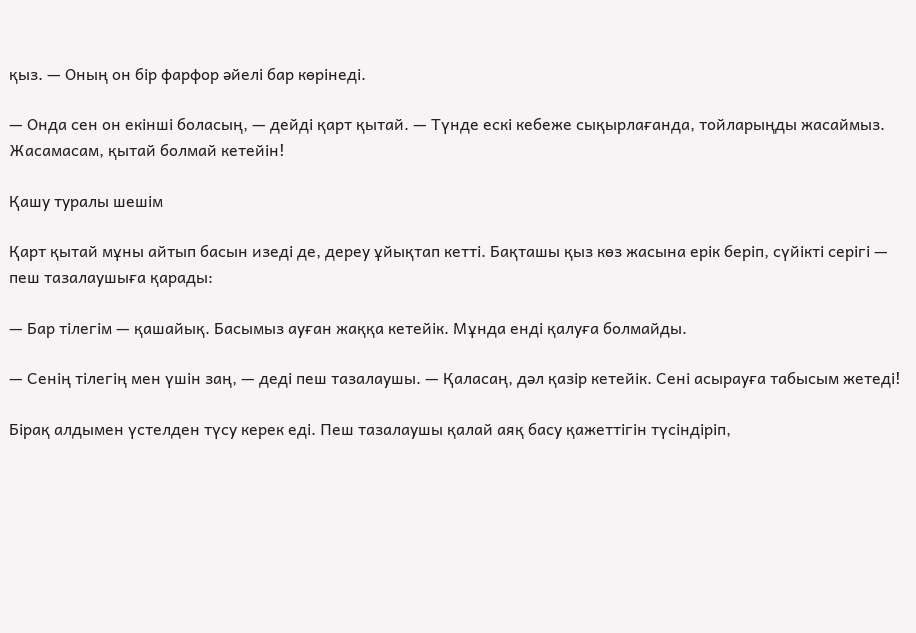қыз. — Оның он бір фарфор әйелі бар көрінеді.

— Онда сен он екінші боласың, — дейді қарт қытай. — Түнде ескі кебеже сықырлағанда, тойларыңды жасаймыз. Жасамасам, қытай болмай кетейін!

Қашу туралы шешім

Қарт қытай мұны айтып басын изеді де, дереу ұйықтап кетті. Бақташы қыз көз жасына ерік беріп, сүйікті серігі — пеш тазалаушыға қарады:

— Бар тілегім — қашайық. Басымыз ауған жаққа кетейік. Мұнда енді қалуға болмайды.

— Сенің тілегің мен үшін заң, — деді пеш тазалаушы. — Қаласаң, дәл қазір кетейік. Сені асырауға табысым жетеді!

Бірақ алдымен үстелден түсу керек еді. Пеш тазалаушы қалай аяқ басу қажеттігін түсіндіріп,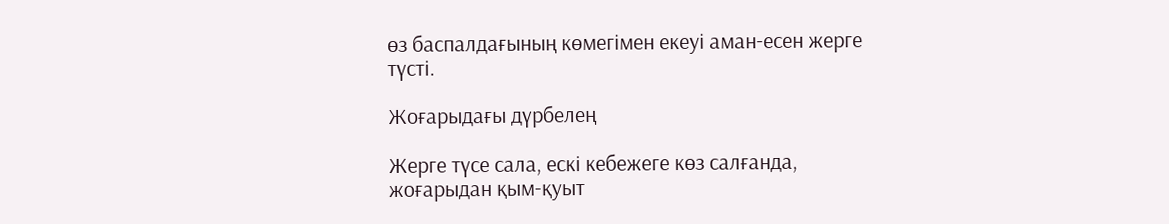өз баспалдағының көмегімен екеуі аман-есен жерге түсті.

Жоғарыдағы дүрбелең

Жерге түсе сала, ескі кебежеге көз салғанда, жоғарыдан қым-қуыт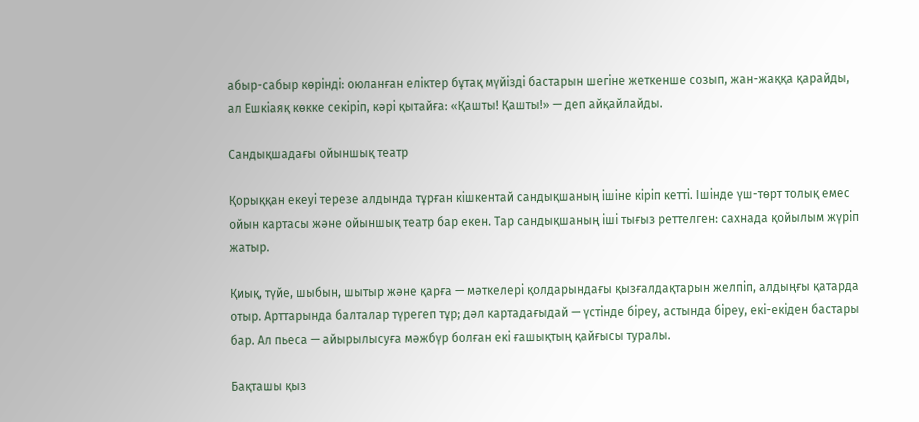абыр-сабыр көрінді: оюланған еліктер бұтақ мүйізді бастарын шегіне жеткенше созып, жан-жаққа қарайды, ал Ешкіаяқ көкке секіріп, кәрі қытайға: «Қашты! Қашты!» — деп айқайлайды.

Сандықшадағы ойыншық театр

Қорыққан екеуі терезе алдында тұрған кішкентай сандықшаның ішіне кіріп кетті. Ішінде үш-төрт толық емес ойын картасы және ойыншық театр бар екен. Тар сандықшаның іші тығыз реттелген: сахнада қойылым жүріп жатыр.

Қиық, түйе, шыбын, шытыр және қарға — мәткелері қолдарындағы қызғалдақтарын желпіп, алдыңғы қатарда отыр. Арттарында балталар түрегеп тұр; дәл картадағыдай — үстінде біреу, астында біреу, екі-екіден бастары бар. Ал пьеса — айырылысуға мәжбүр болған екі ғашықтың қайғысы туралы.

Бақташы қыз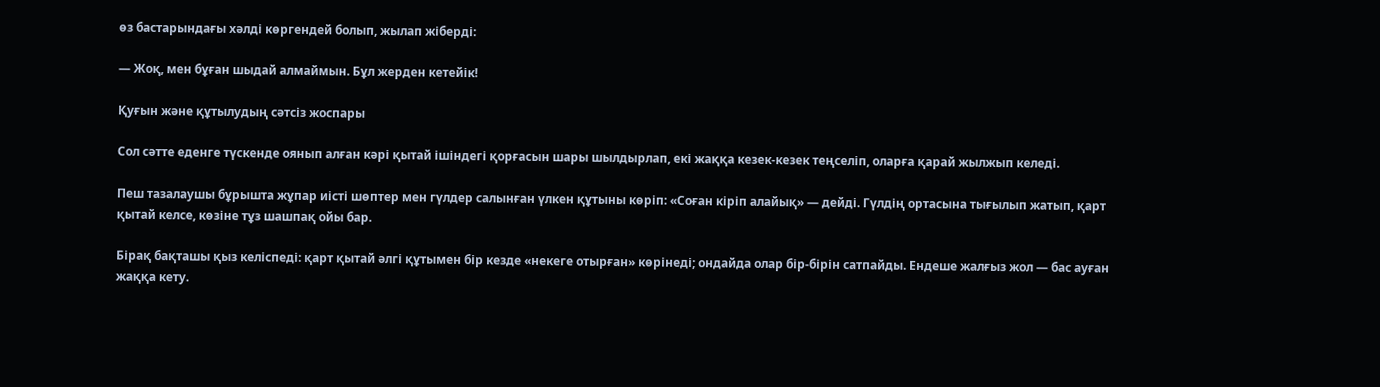өз бастарындағы хәлді көргендей болып, жылап жіберді:

— Жоқ, мен бұған шыдай алмаймын. Бұл жерден кетейік!

Қуғын және құтылудың сәтсіз жоспары

Сол сәтте еденге түскенде оянып алған кәрі қытай ішіндегі қорғасын шары шылдырлап, екі жаққа кезек-кезек теңселіп, оларға қарай жылжып келеді.

Пеш тазалаушы бұрышта жұпар иісті шөптер мен гүлдер салынған үлкен құтыны көріп: «Соған кіріп алайық» — дейді. Гүлдің ортасына тығылып жатып, қарт қытай келсе, көзіне тұз шашпақ ойы бар.

Бірақ бақташы қыз келіспеді: қарт қытай әлгі құтымен бір кезде «некеге отырған» көрінеді; ондайда олар бір-бірін сатпайды. Ендеше жалғыз жол — бас ауған жаққа кету.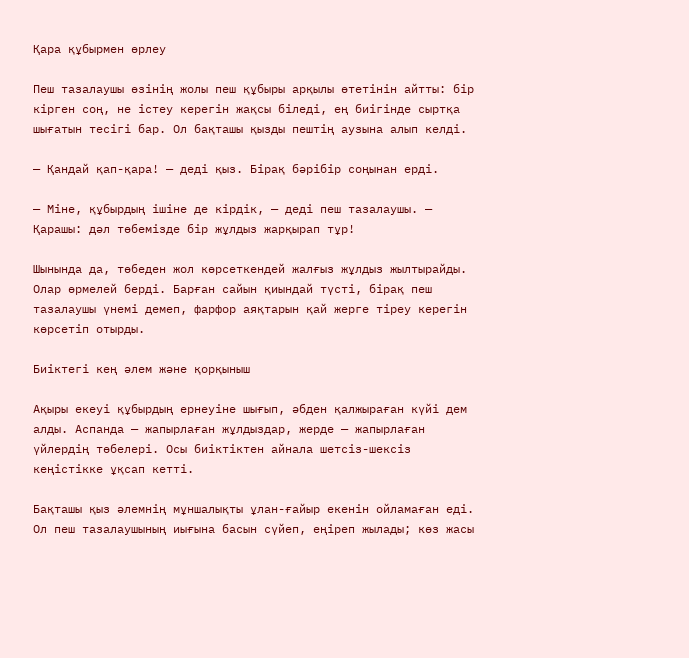Қара құбырмен өрлеу

Пеш тазалаушы өзінің жолы пеш құбыры арқылы өтетінін айтты: бір кірген соң, не істеу керегін жақсы біледі, ең биігінде сыртқа шығатын тесігі бар. Ол бақташы қызды пештің аузына алып келді.

— Қандай қап-қара! — деді қыз. Бірақ бәрібір соңынан ерді.

— Міне, құбырдың ішіне де кірдік, — деді пеш тазалаушы. — Қарашы: дәл төбемізде бір жұлдыз жарқырап тұр!

Шынында да, төбеден жол көрсеткендей жалғыз жұлдыз жылтырайды. Олар өрмелей берді. Барған сайын қиындай түсті, бірақ пеш тазалаушы үнемі демеп, фарфор аяқтарын қай жерге тіреу керегін көрсетіп отырды.

Биіктегі кең әлем және қорқыныш

Ақыры екеуі құбырдың ернеуіне шығып, әбден қалжыраған күйі дем алды. Аспанда — жапырлаған жұлдыздар, жерде — жапырлаған үйлердің төбелері. Осы биіктіктен айнала шетсіз-шексіз кеңістікке ұқсап кетті.

Бақташы қыз әлемнің мұншалықты ұлан-ғайыр екенін ойламаған еді. Ол пеш тазалаушының иығына басын сүйеп, еңіреп жылады; көз жасы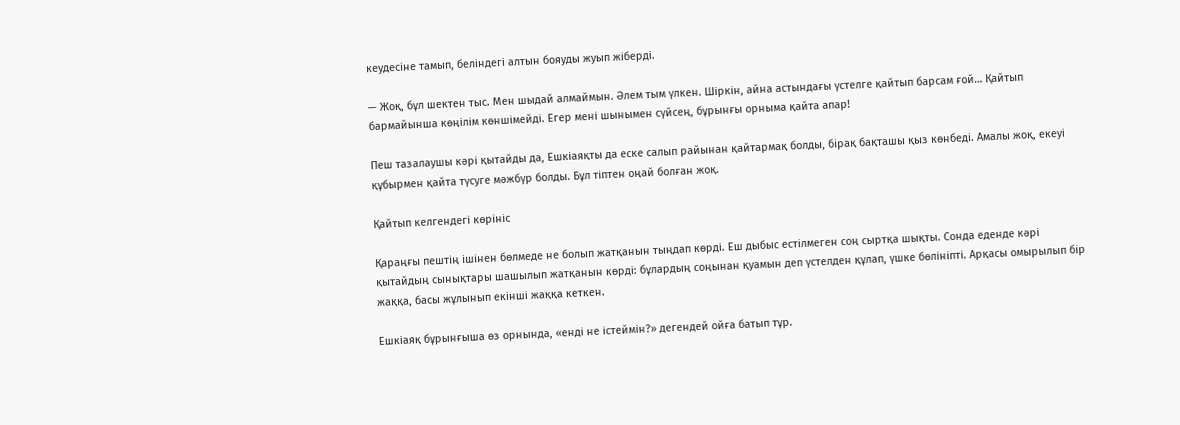кеудесіне тамып, беліндегі алтын бояуды жуып жіберді.

— Жоқ, бұл шектен тыс. Мен шыдай алмаймын. Әлем тым үлкен. Шіркін, айна астындағы үстелге қайтып барсам ғой… Қайтып бармайынша көңілім көншімейді. Егер мені шынымен сүйсең, бұрынғы орныма қайта апар!

Пеш тазалаушы кәрі қытайды да, Ешкіаяқты да еске салып райынан қайтармақ болды, бірақ бақташы қыз көнбеді. Амалы жоқ, екеуі құбырмен қайта түсуге мәжбүр болды. Бұл тіптен оңай болған жоқ.

Қайтып келгендегі көрініс

Қараңғы пештің ішінен бөлмеде не болып жатқанын тыңдап көрді. Еш дыбыс естілмеген соң сыртқа шықты. Сонда еденде кәрі қытайдың сынықтары шашылып жатқанын көрді: бұлардың соңынан қуамын деп үстелден құлап, үшке бөлініпті. Арқасы омырылып бір жаққа, басы жұлынып екінші жаққа кеткен.

Ешкіаяқ бұрынғыша өз орнында, «енді не істеймін?» дегендей ойға батып тұр.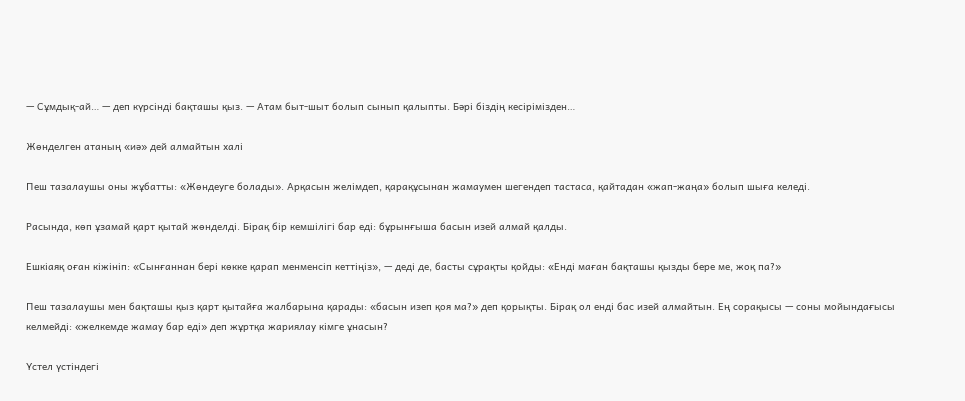— Сұмдық-ай… — деп күрсінді бақташы қыз. — Атам быт-шыт болып сынып қалыпты. Бәрі біздің кесірімізден…

Жөнделген атаның «иә» дей алмайтын халі

Пеш тазалаушы оны жұбатты: «Жөндеуге болады». Арқасын желімдеп, қарақұсынан жамаумен шегендеп тастаса, қайтадан «жап-жаңа» болып шыға келеді.

Расында, көп ұзамай қарт қытай жөнделді. Бірақ бір кемшілігі бар еді: бұрынғыша басын изей алмай қалды.

Ешкіаяқ оған кіжініп: «Сынғаннан бері көкке қарап менменсіп кеттіңіз», — деді де, басты сұрақты қойды: «Енді маған бақташы қызды бере ме, жоқ па?»

Пеш тазалаушы мен бақташы қыз қарт қытайға жалбарына қарады: «басын изеп қоя ма?» деп қорықты. Бірақ ол енді бас изей алмайтын. Ең сорақысы — соны мойындағысы келмейді: «желкемде жамау бар еді» деп жұртқа жариялау кімге ұнасын?

Үстел үстіндегі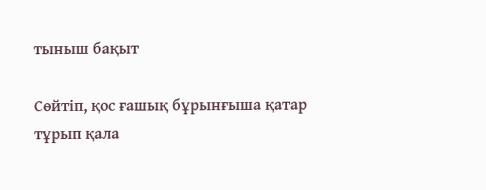тыныш бақыт

Сөйтіп, қос ғашық бұрынғыша қатар тұрып қала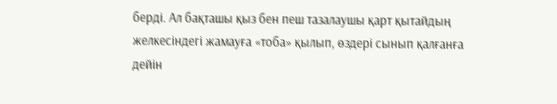берді. Ал бақташы қыз бен пеш тазалаушы қарт қытайдың желкесіндегі жамауға «тоба» қылып, өздері сынып қалғанға дейін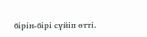бірін-бірі сүйіп өтті.